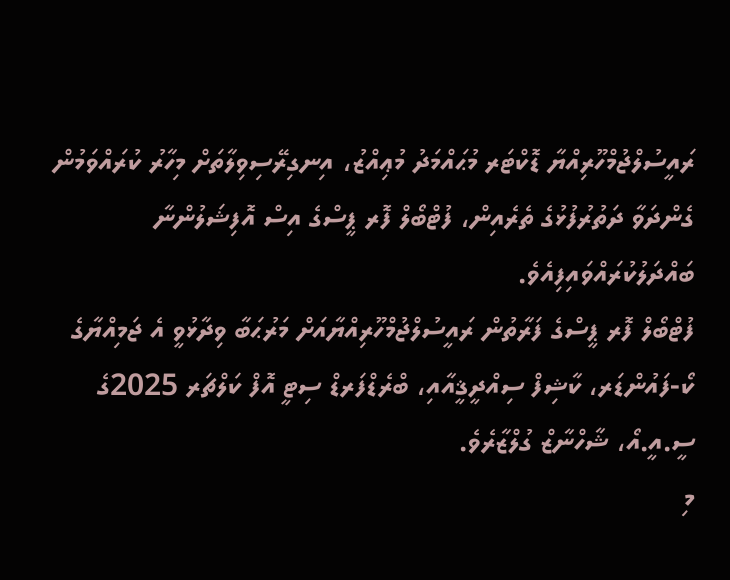ރައީސުލްޖުމްހޫރިއްޔާ ޑޮކްޓަރ މުޙައްމަދު މުޢިއްޒު، އިނގިރޭސިވިލާތަށް މިހާރު ކުރައްވަމުން ގެންދަވާ ދަތުރުފުޅުގެ ތެރެއިން، ފުޓްބޯލް ފޮރ ޕީސްގެ އިސް އޮފިޝަލުންނާ ބައްދަލުކުރައްވައިފިއެވެ.
ފުޓްބޯލް ފޮރ ޕީސްގެ ފަރާތުން ރައީސުލްޖުމްހޫރިއްޔާއަށް މަރުޙަބާ ވިދާޅުވީ އެ ޖަމިއްޔާގެ ކޯ-ފައުންޑަރ، ކާޝިފް ސިއްދީޤީއާއި، ބްރެޑްފަރޑް ސިޓީ އޮފް ކަލްޗަރ 2025ގެ ސީ.އީ.އޯ، ޝާހްނާޒް ގުލްޒާރެވެ.
މި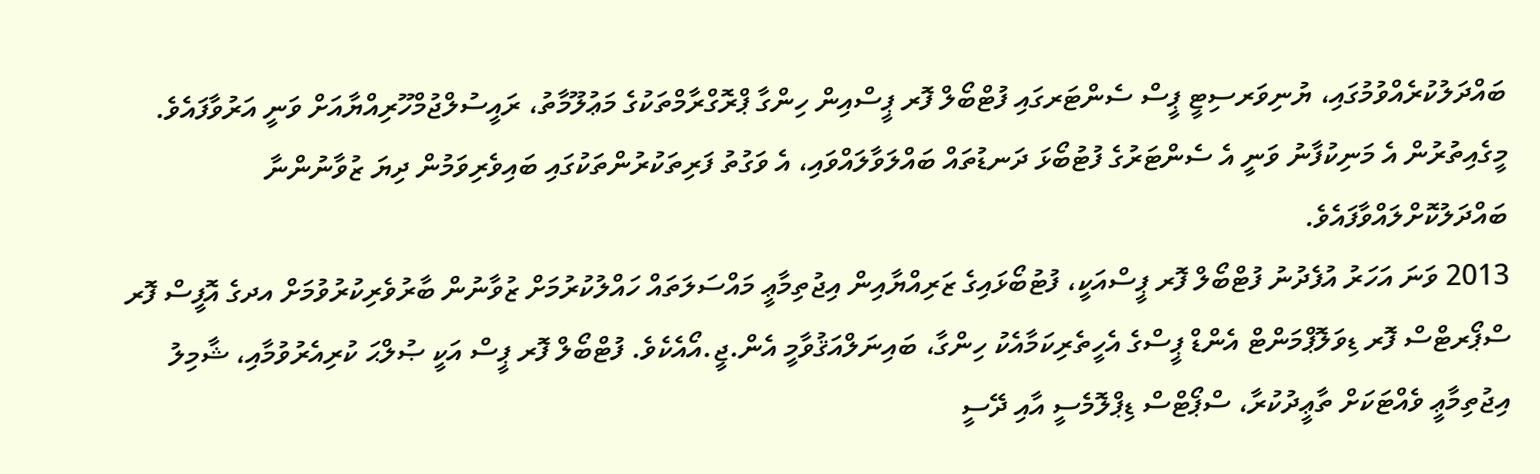ބައްދަލުކުރެއްވުމުގައި، ޔުނިވަރސިޓީ ޕީސް ސެންޓަރގައި ފުޓްބޯލް ފޮރ ޕީސްއިން ހިންގާ ޕްރޮގްރާމްތަކުގެ މަޢުލޫމާތު، ރައީސުލްޖުމްހޫރިއްޔާއަށް ވަނީ އަރުވާފައެވެ. މީގެއިތުރުން އެ މަނިކުފާނު ވަނީ އެ ސެންޓަރުގެ ފުޓުބޯޅަ ދަނޑުތައް ބައްލަވާލައްވައި، އެ ވަގުތު ފަރިތަކުރުންތަކުގައި ބައިވެރިވަމުން ދިޔަ ޒުވާނުންނާ ބައްދަލުކޮށްލައްވާފައެވެ.
2013 ވަނަ އަހަރު އުފެދުނު ފުޓްބޯލް ފޮރ ޕީސްއަކީ، ފުޓުބޯޅައިގެ ޒަރިއްޔާއިން އިޖުތިމާޢީ މައްސަލަތައް ހައްލުކުރުމަށް ޒުވާނުން ބާރުވެރިކުރުވުމަށް އދގެ އޮފީސް ފޮރ ސްޕޯރޓްސް ފޮރ ޑިވަލޮޕްމަންޓް އެންޑް ޕީސްގެ އެހީތެރިކަމާއެކު ހިންގާ، ބައިނަލްއަޤުވާމީ އެން.ޖީ.އޯއެކެވެ. ފުޓްބޯލް ފޮރ ޕީސް އަކީ ޞުލްޙަ ކުރިއެރުވުމާއި، ޝާމިލު އިޖުތިމާޢީ ވެއްޓަކަށް ތާޢީދުކުރާ، ސްޕޯޓްސް ޑިޕްލޮމެސީ އާއި ދޭސީ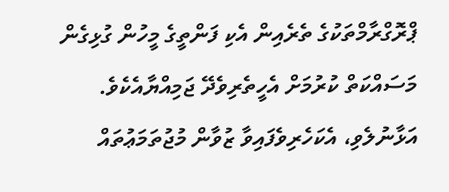ޕްރޮގްރާމްތަކުގެ ތެރެއިން އެކި ފަންތީގެ މީހުން ގުޅިގެން މަސައްކަތް ކުރުމަށް އެހީތެރިވެދޭ ޖަމިއްޔާއެކެވެ.
އަޅާނުލެވި، އެކަހެރިވެފައިވާ ޒުވާން މުޖުތަމަޢުތައް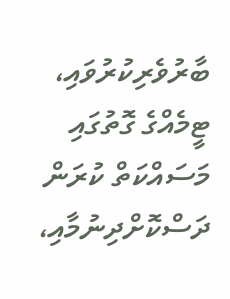ބާރުވެރިކުރުވައި، ޓީމެއްގެ ގޮތުގައި މަސައްކަތް ކުރަން ދަސްކޮށްދިނުމާއި،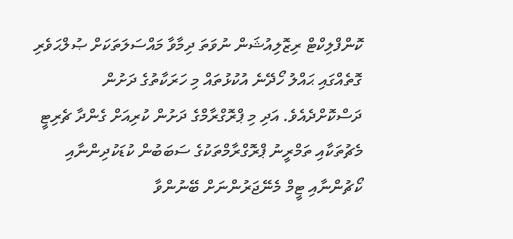ކޮންފްލިކްޓް ރިޒޮލިއުޝަން ނުވަތަ ދިމާވާ މައްސަލަތަކަށް ޞުލްޙަވެރި ގޮތެއްގައި ޙައްލު ހޯދޭނެ އުކުޅުތައް މި ހަރަކާތުގެ ދަށުން ދަސްކޮށްދެއެވެ. އަދި މި ޕްރޮގްރާމްގެ ދަށުން ކުރިއަށް ގެންދާ ޗެރިޓީ މެޗުތަކާއި ތަމްރީނު ޕްރޮގްރާމްތަކުގެ ސަބަބުން ކުޑަކުދިންނާއި ކޯޗުންނާއި ޓީމް މެނޭޖަރުންނަށް ބޭނުންވާ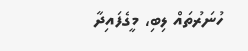ހުނަރުތައް ލިބި، މީގެފައިދާ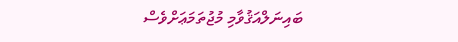ބައިނަލްއަޤުވާމި މުޖުތަމަޢަށްވެސް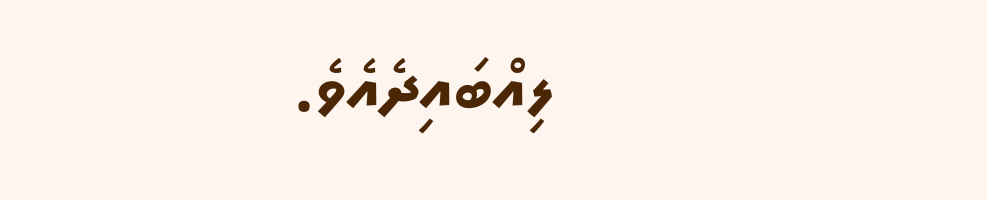ލިއްބައިދެއެވެ.